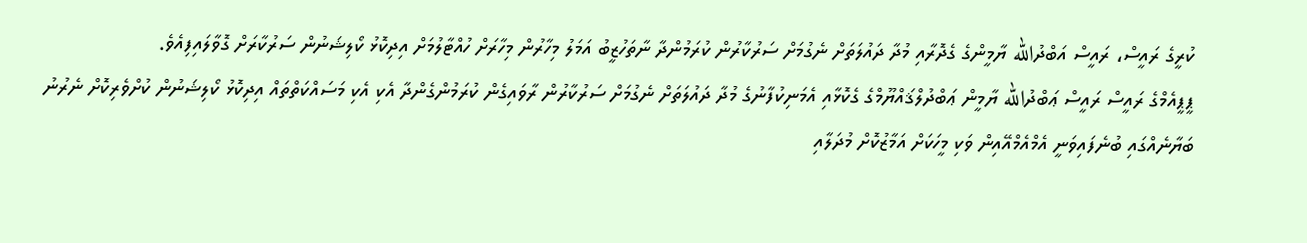ކުރީގެ ރައީސް، ރައީސް އަބްދުالله ޔާމީންގެ ގެދޮރާއި މުދާ ދައުލަތަށް ނެގުމަށް ސަރުކާރުން ކުރަމުންދާ ނާތަހުޒީބު އަމަލު މިހާރުން މިހާރަށް ހުއްޓާލުމަށް އިދިކޮޅު ކޯލިޝަނުން ސަރުކާރަށް ގޮވާލައިފިއެވެ.
ޕީޕީއެމްގެ ރައީސް ރައީސް ޢަބްދުالله ޔާމީން ޢަބްދުލްޤައްޔޫމްގެ ގެކޮޅާއި އެމަނިކުފާނުގެ މުދާ ދައުލަތަށް ނެގުމަށް ސަރުކާރުން ރާވައިގެން ކުރަމުންގެންދާ އެކި އެކި މަސައްކަތްތައް އިދިކޮޅު ކޯލިޝަނުން ކުށްވެރިކޮށް ނެރުނު ބަޔާނެއްގައި ބުނެފައިވަނީ އެމްއެމްއޭއިން ވަކި މީހަކަށް އަމާޒުކޮށް މުދަލާއި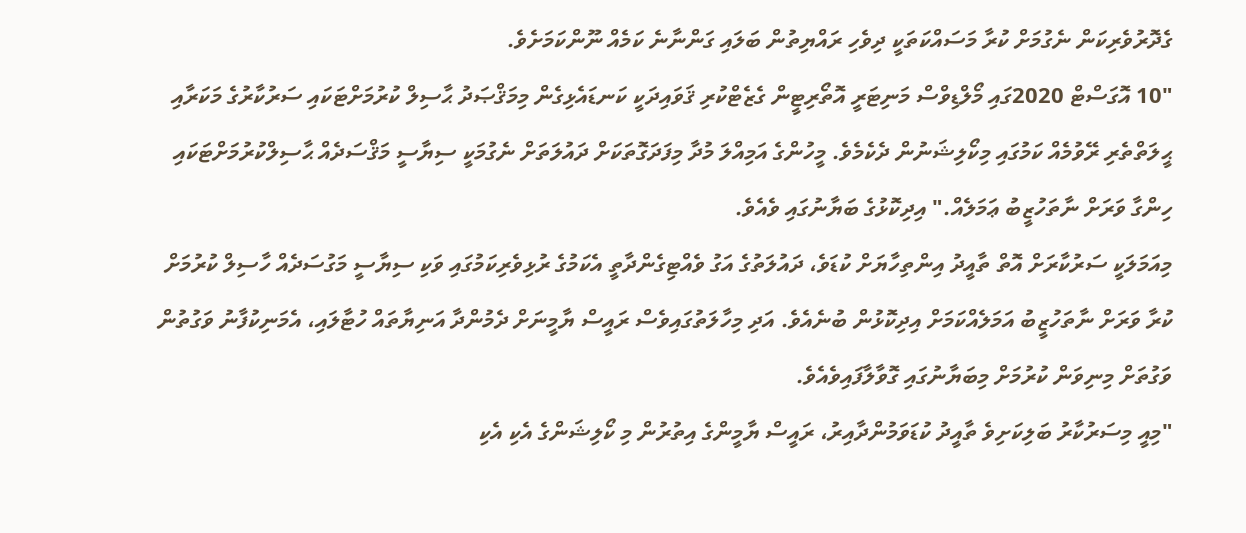ގެދޮރުވެރިކަން ނެގުމަށް ކުރާ މަސައްކަތަކީ ދިވެހި ރައްޔިތުން ބަލައި ގަންނާނެ ކަމެއް ނޫންކަމަށެވެ.
"10 އޮގަސްޓް 2020ގައި މޯލްޑިވްސް މަނިޓަރީ އޮތޯރިޓީން ގެޒެޓްކުރި ޤަވައިދަކީ ކަނޑައެޅިގެން މިމަޤްޞަދު ޙާސިލް ކުރުމަށްޓަކައި ސަރުކާރުގެ މަކަރާއި ޙީލަތްތެރި ރޭވުމެއް ކަމުގައި މިކޯލިޝަނުން ދެކެމެވެ. މީހުންގެ އަމިއްލަ މުދާ މިފަދަގޮތަކަށް ދައުލަތަށް ނެގުމަކީ ސިޔާސީ މަޤްސަދެއް ޙާސިލްކުރުމަށްޓަކައި ހިންގާ ވަރަށް ނާތަހުޒީބު ޢަމަލެއް." އިދިކޮޅުގެ ބަޔާނުގައި ވެއެވެ.
މިއަމަލަކީ ސަރުކާރަށް އޮތް ތާއީދު އިންތިހާޔަށް ކުޑަވެ، ދައުލަތުގެ އަގު ވެއްޓިގެންދާތީ އެކަމުގެ ރުޅިވެރިކަމުގައި ވަކި ސިޔާސީ މަގުސަދެއް ހާސިލް ކުރުމަށް ކުރާ ވަރަށް ނާތަހުޒީބު އަމަލެއްކަމަށް އިދިކޮޅުން ބުނެއެވެ. އަދި މިހާލަތުގައިވެސް ރައީސް ޔާމީނަށް ދެމުންދާ އަނިޔާތައް ހުޓާލައި، އެމަނިކުފާނު ވަގުތުން ވަގުތަށް މިނިވަން ކުރުމަށް މިބަޔާނުގައި ގޮވާލާފައިވެއެވެ.
"މިއީ މިސަރުކާރު ބަލިކަށިވެ ތާއީދު ކުޑަވަމުންދާއިރު، ރައީސް ޔާމީންގެ އިތުރުން މި ކޯލިޝަންގެ އެކި އެކި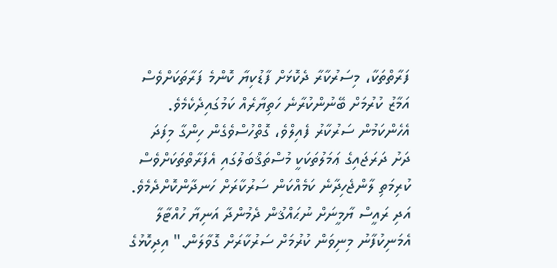ފަރާތްތަކާ، މިސަރުކާރާ ދެކޮޅަށް ފާޑުކިޔާ ކޮންމެ ފަރާތަކަށްވެސް އަމާޒު ކުރުމަށް ބޭނުންކުރާނެ ހަތިޔާރެއް ކަމުގައިދެކެމެވެ. އެހެންކަމުން ސަރުކާރު ފެއިލްވެ، ގޮތްހުސްވެގެން ހިންގާ މިފަދަ ދަށު ދަރަޖައިގެ ޢަމަލުތަކަކީ މުސްތަޤްބަލުގައި އެފަރާތްތަކަށްވެސް ކުރިމަތި ލާންޖެހިދާނެ ކަމެއްކަން ސަރުކާރަށް ހަނދާންކޮށްދެމެވެ. އަދި ރައީސް ޔާމީނަށް ނުޙައްޤުން ދެމުންދާ އަނިޔާ ހުއްޓާލާ އެމަނިކުފާނު މިނިވަން ކުރުމަށް ސަރުކާރަށް ގޮވާލަން." އިދިކޮޅުގެ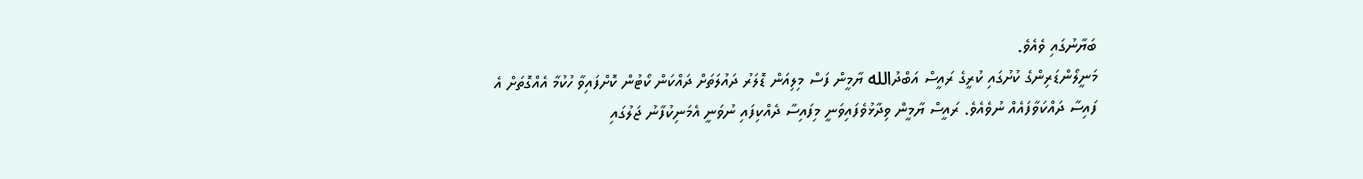ބަޔާނުގައި ވެއެވެ.
މަނީލޯންޑަރިންގެ ކުށުގައި ކުރީގެ ރައީސް އަބްދުالله ޔާމީން ފަސް މިލިއަން ޑޮލަރު ދައުލަތަށް ދައްކަން ކޯޓުން ކޮށްފައިވާ ހުކުމާ އެއްގޮތަށް އެ ފައިސާ ދައްކަވާފައެއް ނުވެއެވެ. ރައީސް ޔާމީން ވިދާޅުވެފައިވަނީ މިފައިސާ ދެއްކިފައި ނުވަނީ އެމަނިކުފާނު ޖަލުގައި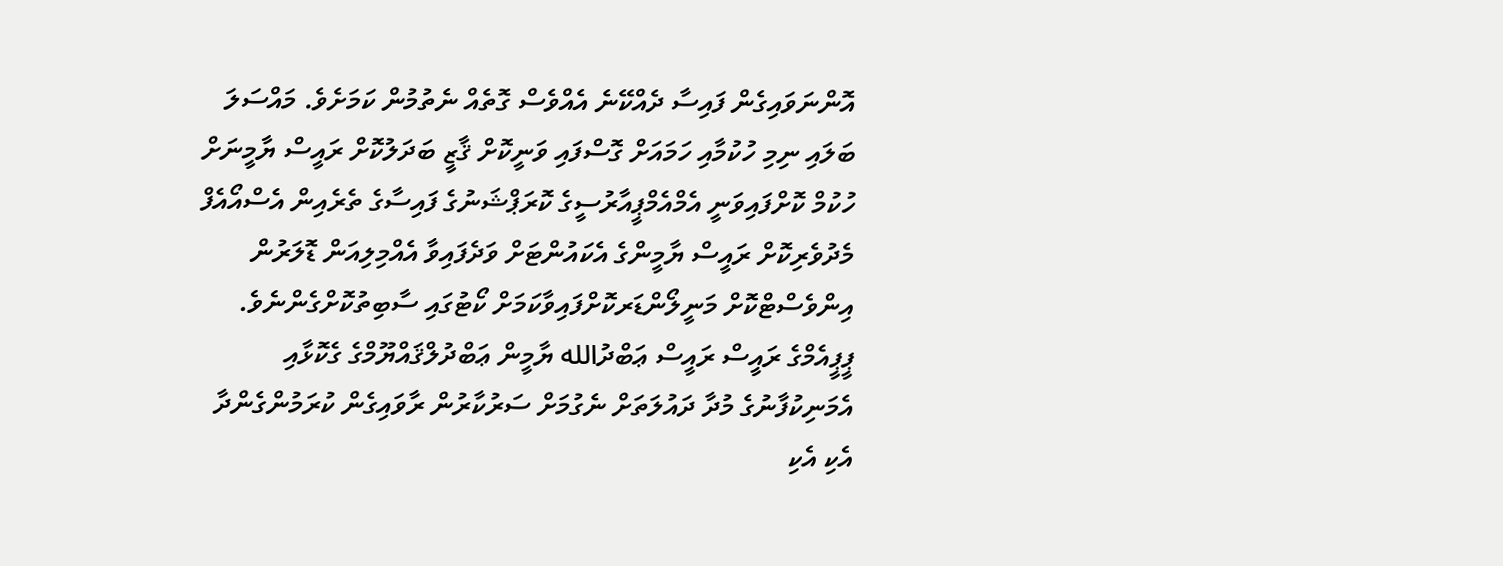އޮންނަވައިގެން ފައިސާ ދެއްކޭނެ އެއްވެސް ގޮތެއް ނެތުމުން ކަމަށެވެ. މައްސަލަ ބަލައި ނިމި ހުކުމާއި ހަމައަށް ގޮސްފައި ވަނީކޮށް ޤާޒީ ބަދަލުކޮށް ރައީސް ޔާމީނަށް ހުކުމް ކޮށްފައިވަނީ އެމްއެމްޕީއާރުސީގެ ކޮރަޕްޝަނުގެ ފައިސާގެ ތެރެއިން އެސްއޯއެފް މެދުވެރިކޮށް ރައީސް ޔާމީންގެ އެކައުންޓަށް ވަދެފައިވާ އެއްމިލިއަން ޑޮލަރުން އިންވެސްޓްކޮށް މަނީލޯންޑަރކޮށްފައިވާކަމަށް ކޯޓުގައި ސާބިތުކޮށްގެންނެވެ.
ޕީޕީއެމްގެ ރައީސް ރައީސް ޢަބްދުالله ޔާމީން ޢަބްދުލްޤައްޔޫމްގެ ގެކޮޅާއި އެމަނިކުފާނުގެ މުދާ ދައުލަތަށް ނެގުމަށް ސަރުކާރުން ރާވައިގެން ކުރަމުންގެންދާ އެކި އެކި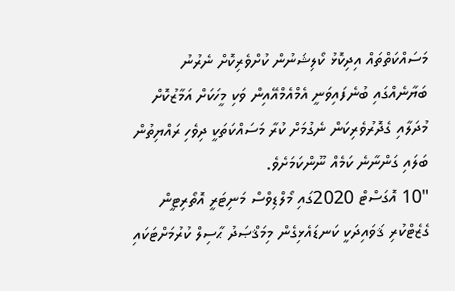މަސައްކަތްތައް އިދިކޮޅު ކޯލިޝަނުން ކުށްވެރިކޮށް ނެރުނު ބަޔާނެއްގައި ބުނެފައިވަނީ އެމްއެމްއޭއިން ވަކި މީހަކަށް އަމާޒުކޮށް މުދަލާއި ގެދޮރުވެރިކަން ނެގުމަށް ކުރާ މަސައްކަތަކީ ދިވެހި ރައްޔިތުން ބަލައި ގަންނާނެ ކަމެއް ނޫންކަމަށެވެ.
"10 އޮގަސްޓް 2020ގައި މޯލްޑިވްސް މަނިޓަރީ އޮތޯރިޓީން ގެޒެޓްކުރި ޤަވައިދަކީ ކަނޑައެޅިގެން މިމަޤްޞަދު ޙާސިލް ކުރުމަށްޓަކައި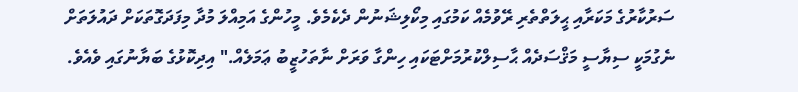ސަރުކާރުގެ މަކަރާއި ޙީލަތްތެރި ރޭވުމެއް ކަމުގައި މިކޯލިޝަނުން ދެކެމެވެ. މީހުންގެ އަމިއްލަ މުދާ މިފަދަގޮތަކަށް ދައުލަތަށް ނެގުމަކީ ސިޔާސީ މަޤްސަދެއް ޙާސިލްކުރުމަށްޓަކައި ހިންގާ ވަރަށް ނާތަހުޒީބު ޢަމަލެއް." އިދިކޮޅުގެ ބަޔާނުގައި ވެއެވެ.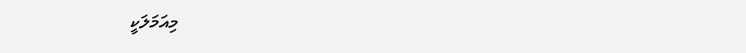މިއަމަލަކީ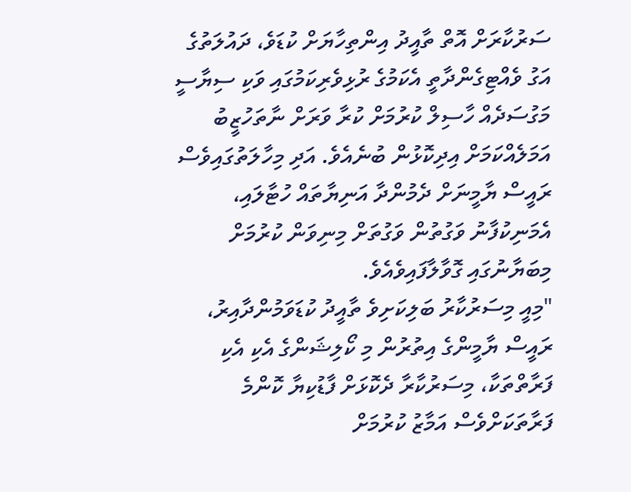ސަރުކާރަށް އޮތް ތާއީދު އިންތިހާޔަށް ކުޑަވެ، ދައުލަތުގެ އަގު ވެއްޓިގެންދާތީ އެކަމުގެ ރުޅިވެރިކަމުގައި ވަކި ސިޔާސީ މަގުސަދެއް ހާސިލް ކުރުމަށް ކުރާ ވަރަށް ނާތަހުޒީބު އަމަލެއްކަމަށް އިދިކޮޅުން ބުނެއެވެ. އަދި މިހާލަތުގައިވެސް ރައީސް ޔާމީނަށް ދެމުންދާ އަނިޔާތައް ހުޓާލައި، އެމަނިކުފާނު ވަގުތުން ވަގުތަށް މިނިވަން ކުރުމަށް މިބަޔާނުގައި ގޮވާލާފައިވެއެވެ.
"މިއީ މިސަރުކާރު ބަލިކަށިވެ ތާއީދު ކުޑަވަމުންދާއިރު، ރައީސް ޔާމީންގެ އިތުރުން މި ކޯލިޝަންގެ އެކި އެކި ފަރާތްތަކާ، މިސަރުކާރާ ދެކޮޅަށް ފާޑުކިޔާ ކޮންމެ ފަރާތަކަށްވެސް އަމާޒު ކުރުމަށް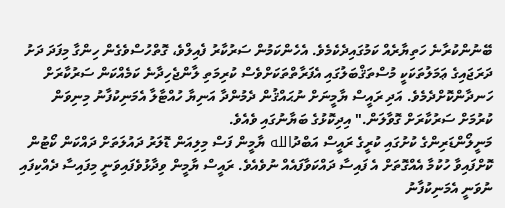ބޭނުންކުރާނެ ހަތިޔާރެއް ކަމުގައިދެކެމެވެ. އެހެންކަމުން ސަރުކާރު ފެއިލްވެ، ގޮތްހުސްވެގެން ހިންގާ މިފަދަ ދަށު ދަރަޖައިގެ ޢަމަލުތަކަކީ މުސްތަޤްބަލުގައި އެފަރާތްތަކަށްވެސް ކުރިމަތި ލާންޖެހިދާނެ ކަމެއްކަން ސަރުކާރަށް ހަނދާންކޮށްދެމެވެ. އަދި ރައީސް ޔާމީނަށް ނުޙައްޤުން ދެމުންދާ އަނިޔާ ހުއްޓާލާ އެމަނިކުފާނު މިނިވަން ކުރުމަށް ސަރުކާރަށް ގޮވާލަން." އިދިކޮޅުގެ ބަޔާނުގައި ވެއެވެ.
މަނީލޯންޑަރިންގެ ކުށުގައި ކުރީގެ ރައީސް އަބްދުالله ޔާމީން ފަސް މިލިއަން ޑޮލަރު ދައުލަތަށް ދައްކަން ކޯޓުން ކޮށްފައިވާ ހުކުމާ އެއްގޮތަށް އެ ފައިސާ ދައްކަވާފައެއް ނުވެއެވެ. ރައީސް ޔާމީން ވިދާޅުވެފައިވަނީ މިފައިސާ ދެއްކިފައި ނުވަނީ އެމަނިކުފާނު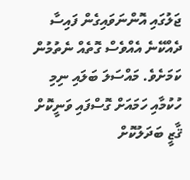ޖަލުގައި އޮންނަވައިގެން ފައިސާ ދެއްކޭނެ އެއްވެސް ގޮތެއް ނެތުމުން ކަމަށެވެ. މައްސަލަ ބަލައި ނިމި ހުކުމާއި ހަމައަށް ގޮސްފައި ވަނީކޮށް ޤާޒީ ބަދަލުކޮށް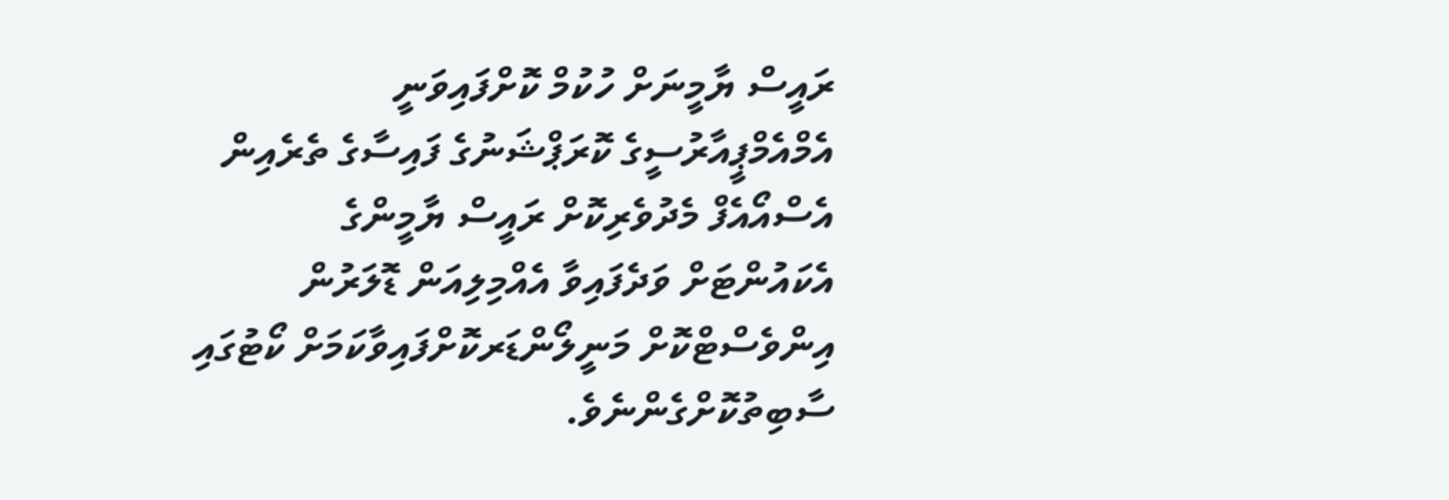ރައީސް ޔާމީނަށް ހުކުމް ކޮށްފައިވަނީ އެމްއެމްޕީއާރުސީގެ ކޮރަޕްޝަނުގެ ފައިސާގެ ތެރެއިން އެސްއޯއެފް މެދުވެރިކޮށް ރައީސް ޔާމީންގެ އެކައުންޓަށް ވަދެފައިވާ އެއްމިލިއަން ޑޮލަރުން އިންވެސްޓްކޮށް މަނީލޯންޑަރކޮށްފައިވާކަމަށް ކޯޓުގައި ސާބިތުކޮށްގެންނެވެ.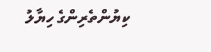ކިޔުންތެރިންގެ ހިޔާލު